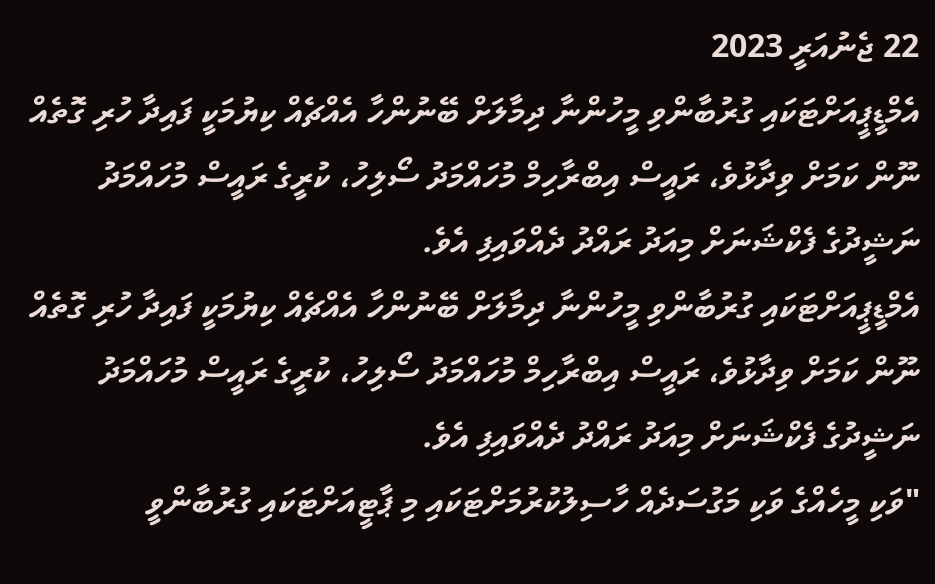22 ޖެނުއަރީ 2023
އެމްޑީޕީއަށްޓަކައި ގުރުބާންވި މީހުންނާ ދިމާލަށް ބޭނުންހާ އެއްޗެއް ކިޔުމަކީ ފައިދާ ހުރި ގޮތެއް ނޫން ކަމަށް ވިދާޅުވެ، ރައީސް އިބްރާހިމް މުހައްމަދު ސޯލިހު، ކުރީގެ ރައީސް މުހައްމަދު ނަޝީދުގެ ފެކްޝަނަށް މިއަދު ރައްދު ދެއްވައިފި އެވެ.
އެމްޑީޕީއަށްޓަކައި ގުރުބާންވި މީހުންނާ ދިމާލަށް ބޭނުންހާ އެއްޗެއް ކިޔުމަކީ ފައިދާ ހުރި ގޮތެއް ނޫން ކަމަށް ވިދާޅުވެ، ރައީސް އިބްރާހިމް މުހައްމަދު ސޯލިހު، ކުރީގެ ރައީސް މުހައްމަދު ނަޝީދުގެ ފެކްޝަނަށް މިއަދު ރައްދު ދެއްވައިފި އެވެ.
"ވަކި މީހެއްގެ ވަކި މަގުސަދެއް ހާސިލުކުރުމަށްޓަކައި މި ޕާޓީއަށްޓަކައި ގުރުބާންވީ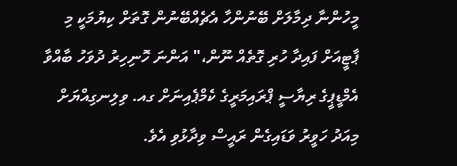މީހުންނާ ދިމާލަށް ބޭނުންހާ އެޗެއްބޭނުން ގޮތަށް ކިޔުމަކީ މި ޕާޓީއަށް ފައިދާ ހުރި ގޮތެއް ނޫން،" އަންނަ ހޮނިހިރު ދުވަހު ބާއްވާ އެމްޑީޕީގެ ރިޔާސީ ޕްރައިމަރީގެ ކެމްޕެއިނަށް ގއ. ވިލިނގިއްޔަށް މިއަދު ހަވީރު ވަޑައިގެން ރައީސް ވިދާޅުވި އެވެ.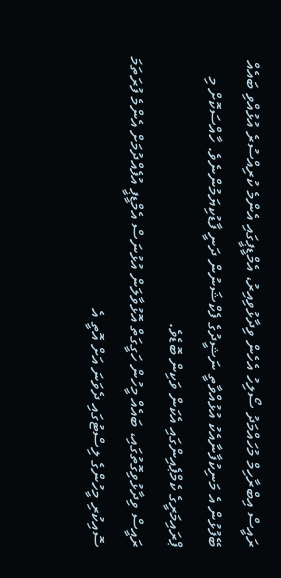ރައީސް އިބްރާހިމް މުހައްމަދު ސޯލިހު އެހެން ވިދާޅުވިއިރު، އެމްޑީޕީގައި އެންމެ ކުރިއްސުރެ އުޅުއްވި ބައެއް ބޭފުޅުން އެ މަނިކުފާނާއެކު އުޅުއްވާތީ ނަޝީދުގެ ފެކްޝަނުން ދަނީ ފާޑުކިޔަމުންނެވެ. ހާއްސަކޮށް މި ޕްރައިމަރީގެ ކެމްޕެއިންގައި އެކަން ވަކިން ބޮޑެވެ.
ރައީސް ވިދާޅުވިގޮތުގައި، ބައެއް މީހުން ހަގީގަތް އޮޅުވާލަން އުޅުނަސް އެމްޑީޕީ އުފެއްދުމަށް އެންމެ ފުރަތަމަ ސޮއިކުރި މީހުންގެ ލިސްޓުގައި ދެވަނަ އަށް އޮތީ އެ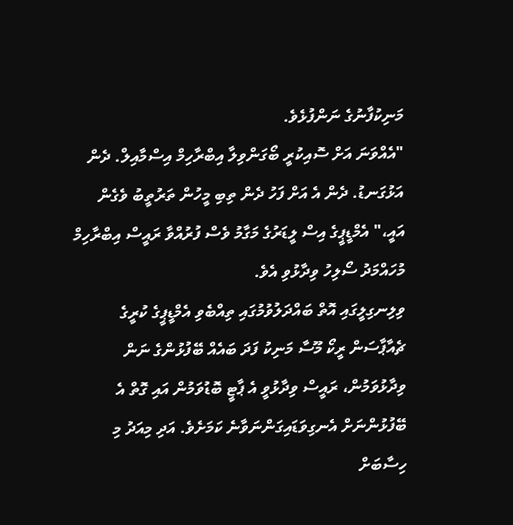މަނިކުފާނުގެ ނަންފުޅެވެ.
"އެއްވަނަ އަށް ސޮއިކުރީ ބޯގަންވިލާ އިބްރާހިމް އިސްމާއިލް. ދެން އަޅުގަނޑު. ދެން އެ އަށް ފަހު ދެން ތިބި މީހުން ތަރުތީބު ވެގެން އައީ،" އެމްޑީޕީގެ އިސް ލީޑަރުގެ މަގާމު ވެސް ފުރުއްވާ ރައީސް އިބްރާހިމް މުހައްމަދު ސޯލިހު ވިދާޅުވި އެވެ.
ވިލިނގިލީގައި އޮތް ބައްދަލުވުމުގައި ތިއްބެވި އެމްޑީޕީގެ ކުރީގެ ޗެއާޕާސަން ރީކޯ މޫސާ މަނިކު ފަދަ ބައެއް ބޭފުޅުންގެ ނަން ވިދާޅުވަމުން، ރައީސް ވިދާޅުވީ އެ ޕާޓީ ބޮޑުވަމުން އައި ގޮތް އެ ބޭފުޅުންނަށް އެނގިވަޑައިގަންނަވާނެ ކަމަށެވެ. އަދި މިއަދު މި ހިސާބަށް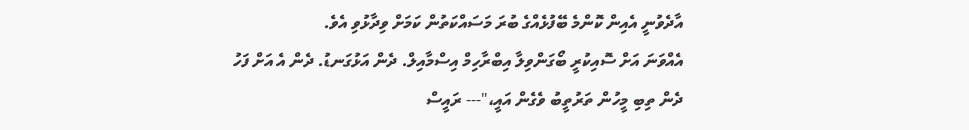އާދެވުނީ އެއިން ކޮންމެ ބޭފުޅެއްގެ ބުރަ މަސައްކަތުން ކަމަށް ވިދާޅުވި އެވެ.
އެއްވަނަ އަށް ސޮއިކުރީ ބޯގަންވިލާ އިބްރާހިމް އިސްމާއިލް. ދެން އަޅުގަނޑު. ދެން އެ އަށް ފަހު ދެން ތިބި މީހުން ތަރުތީބު ވެގެން އައީ،"--- ރައީސް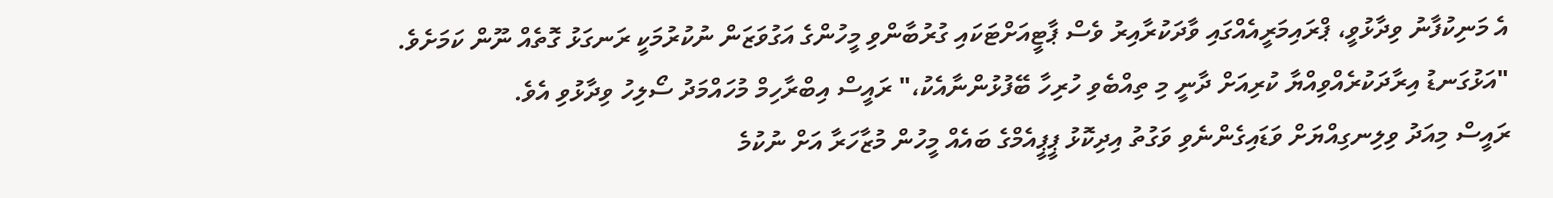އެ މަނިކުފާނު ވިދާޅުވީ، ޕްރައިމަރީއެއްގައި ވާދަކުރާއިރު ވެސް ޕާޓީއަށްޓަކައި ގުރުބާންވި މީހުންގެ އަގުވަޒަން ނުކުރުމަކީ ރަނގަޅު ގޮތެއް ނޫން ކަމަށެވެ.
"އަޅުގަނޑު އިރާދަކުރެއްވިއްޔާ ކުރިއަށް ދާނީ މި ތިއްބެވި ހުރިހާ ބޭފުޅުންނާއެކު،" ރައީސް އިބްރާހިމް މުހައްމަދު ސޯލިހު ވިދާޅުވި އެވެ.
ރައީސް މިއަދު ވިލިނގިއްޔަށް ވަޑައިގެންނެވި ވަގުތު އިދިކޮޅު ޕީޕީއެމްގެ ބައެއް މީހުން މުޒާހަރާ އަށް ނުކުމެ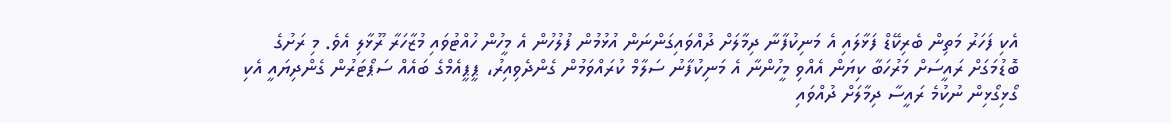އެކި ފަހަރު މަތިން ބެރިކޭޑް ފަޅާލައި އެ މަނިކުފާނާ ދިމާލަށް ދުއްވައިގަންނަން އުޅުމުން ފުލުހުން އެ މީހުން ހުއްޓުވައި މުޒާހަރާ ރޫޅާލި އެވެ. މި ރަށުގެ ބޮޑުމަގަށް ރައީސަށް މަރުހަބާ ކިޔަން އެއްވި މީހުންނާ އެ މަނިކުފާނު ސަލާމް ކުރައްވަމުން ގެންދެވިއިރު، ޕީޕީއެމްގެ ބައެއް ސަޕޯޓަރުން ގެންދިޔައީ އެކި ގޯޅިގޯޅިން ނުކުމެ ރައީސާ ދިމާލަށް ދުއްވައި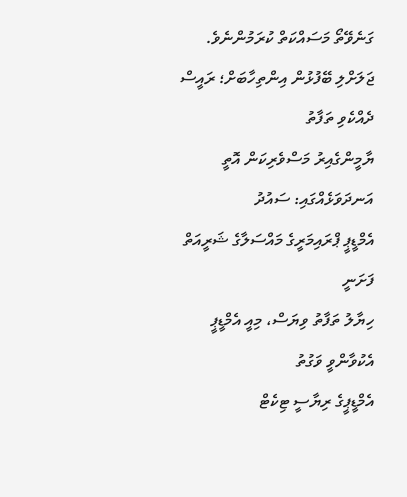ގަނެވޭތޯ މަސައްކަތް ކުރަމުންނެވެ.
ޖަލަށްލި ބޭފުޅުން އިންތިހާބަށް؛ ރައީސް ދެއްކެވި ތަފާތު
ޔާމީންގެއިރު މަސްވެރިކަން އޮތީ އަނދަވަޅެއްގައި: ސައުދު
އެމްޑީޕީ ޕްރައިމަރީގެ މައްސަލާގެ ޝަރީއަތް ފަށަނީ
ހިޔާލު ތަފާތު ވިޔަސް، މިއީ އެމްޑީޕީ އެކުވާންވީ ވަގުތު
އެމްޑީޕީގެ ރިޔާސީ ޓިކެޓް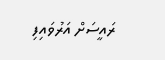ރައީސަށް އަރުވައިފި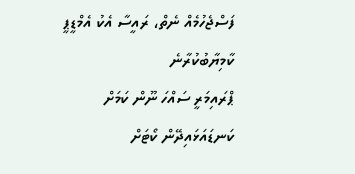ފަސްޖެހުމެއް ނެތް، ރައީސާ އެކު އެމްޑީޕީ ކާމިޔާބުކުރާނެ
ޕްރައިމަރީ ސައްހަ ނޫން ކަމަށް ކަނޑައަޅައިދޭން ކޯޓަށް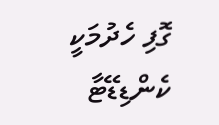ގޮފި ހެދުމަކީ ކެންޑިޑޭޓާ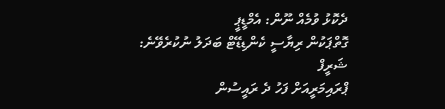ދެކޮޅު ވުމެއް ނޫން: އެމްޑީޕީ
ގޮތްޕަކުން ރިޔާސީ ކެންޑިޑޭޓް ބަދަލު ނުކުރެވޭނެ: ޝަރީފް
ޕްރައިމަރީއަށް ފަހު ދެ ރައީސުން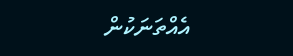އެއްތަނަކުން